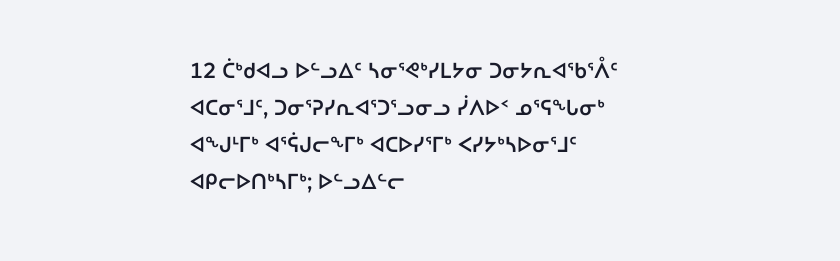12 ᑖᒃᑯᐊᓗ ᐅᓪᓗᐃᑦ ᓴᓂᕐᕙᒃᓯᒪᔭᓂ ᑐᓂᔭᕆᐊᖃᕐᐰᑦ ᐊᑕᓂᕐᒧᑦ, ᑐᓂᕐᕈᓯᕆᐊᕐᑐᕐᓗᓂᓗ ᓰᐱᐅᑉ ᓄᕐᕋᖓᓂᒃ ᐊᖑᒻᒥᒃ ᐊᕐᕌᒍᓕᖕᒥᒃ ᐊᑕᐅᓯᕐᒥᒃ ᐸᓯᔭᒃᓴᐅᓂᕐᒧᑦ ᐊᑭᓕᐅᑎᒃᓴᒥᒃ; ᐅᓪᓗᐃᓪᓕ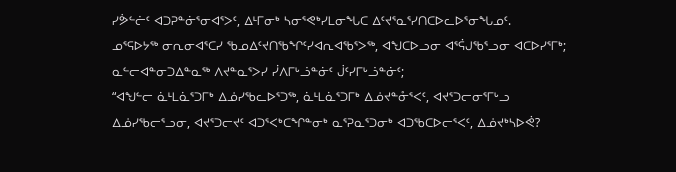ᓯᕘᓪᓖᑦ ᐊᑐᕈᓐᓃᕐᓂᐊᕐᐳᑦ, ᐃᒻᒥᓂᒃ ᓴᓂᕐᕙᒃᓯᒪᓂᖓᑕ ᐃᑦᔪᕐᓇᕐᓯᑎᑕᐅᓚᐅᕐᓂᖓᓄᑦ.
ᓄᕐᕋᐅᔭᖅ ᓂᕆᓂᐊᕐᑕᓯ ᖃᓄᐃᑦᔪᑎᖃᖏᑦᓯᐊᕆᐊᖃᕐᐳᖅ, ᐊᖑᑕᐅᓗᓂ ᐊᕐᕌᒍᖃᕐᓗᓂ ᐊᑕᐅᓯᕐᒥᒃ; ᓇᓪᓕᐊᓐᓂᑐᐃᓐᓇᖅ ᐱᔪᓐᓇᕐᐳᓯ ᓰᐱᒥᒡᓘᓐᓃᑦ ᒎᑦᓯᒥᒡᓘᓐᓃᑦ;
“ᐊᖑᓪᓕ ᓈᒻᒪᓈᕐᑐᒥᒃ ᐃᓅᓯᖃᓚᐅᕐᑐᖅ, ᓈᒻᒪᓈᕐᑐᒥᒃ ᐃᓅᔪᓐᓁᕐᐸᑦ, ᐊᔪᕐᑐᓕᓂᕐᒥᒡᓗ ᐃᓅᓯᖃᓕᕐᓗᓂ, ᐊᔪᕐᑐᓕᔪᑦ ᐊᑐᕐᐸᒃᑕᖏᓐᓂᒃ ᓇᕐᕈᓇᕐᑐᓂᒃ ᐊᑐᖃᑕᐅᓕᕐᐸᑦ, ᐃᓅᔪᒃᓴᐅᕚ?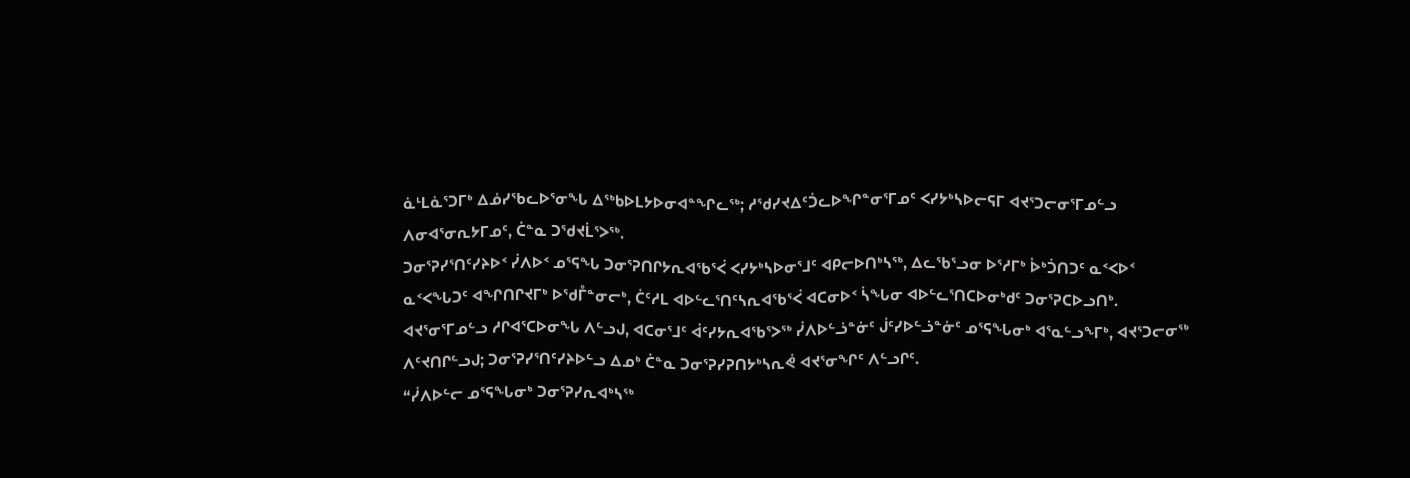ᓈᒻᒪᓈᕐᑐᒥᒃ ᐃᓅᓯᖃᓚᐅᕐᓂᖓ ᐃᖅᑲᐅᒪᔭᐅᓂᐊᓐᖏᓚᖅ; ᓱᖁᓯᔪᐃᑦᑑᓚᐅᖏᓐᓂᕐᒥᓄᑦ ᐸᓯᔭᒃᓴᐅᓕᕋᒥ ᐊᔪᕐᑐᓕᓂᕐᒥᓄᓪᓗ ᐱᓂᐊᕐᓂᕆᔭᒥᓄᑦ, ᑖᓐᓇ ᑐᖁᔪᒫᕐᐳᖅ.
ᑐᓂᕐᕈᓯᕐᑎᑦᓯᔨᐅᑉ ᓰᐱᐅᑉ ᓄᕐᕋᖓ ᑐᓂᕐᕈᑎᒋᔭᕆᐊᖃᕐᐹ ᐸᓯᔭᒃᓴᐅᓂᕐᒧᑦ ᐊᑭᓕᐅᑎᒃᓴᖅ, ᐃᓚᖃᕐᓗᓂ ᐅᕐᓱᒥᒃ ᐆᒃᑑᑎᑐᑦ ᓇᑉᐸᐅᑉ ᓇᑉᐸᖓᑐᑦ ᐊᖏᑎᒋᔪᒥᒃ ᐅᖁᒤᓐᓂᓕᒃ, ᑖᑦᓱᒪ ᐊᐅᓪᓚᕐᑎᑦᓴᕆᐊᖃᕐᐹ ᐊᑕᓂᐅᑉ ᓵᖓᓂ ᐊᐅᓪᓚᕐᑎᑕᐅᓂᒃᑯᑦ ᑐᓂᕐᕈᑕᐅᓗᑎᒃ.
ᐊᔪᕐᓂᕐᒥᓄᓪᓗ ᓱᒋᐊᕐᑕᐅᓂᖓ ᐱᓪᓗᒍ, ᐊᑕᓂᕐᒧᑦ ᐋᑦᓯᔭᕆᐊᖃᕐᐳᖅ ᓰᐱᐅᓪᓘᓐᓃᑦ ᒎᑦᓯᐅᓪᓘᓐᓃᑦ ᓄᕐᕋᖓᓂᒃ ᐊᕐᓇᓪᓗᖕᒥᒃ, ᐊᔪᕐᑐᓕᓂᖅ ᐱᑦᔪᑎᒋᓪᓗᒍ; ᑐᓂᕐᕈᓯᕐᑎᑦᓯᔨᐅᓪᓗ ᐃᓄᒃ ᑖᓐᓇ ᑐᓂᕐᕈᓯᕈᑎᔭᒃᓴᕆᕚ ᐊᔪᕐᓂᖏᑦ ᐱᓪᓗᒋᑦ.
“ᓰᐱᐅᓪᓕ ᓄᕐᕋᖓᓂᒃ ᑐᓂᕐᕈᓯᕆᐊᒃᓴᖅ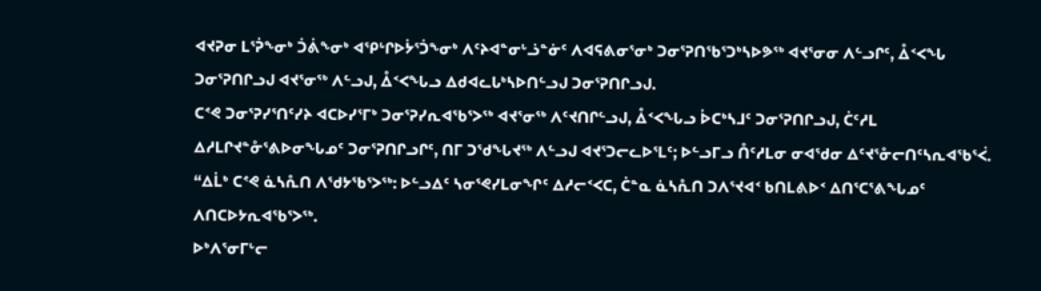ᐊᔪᕈᓂ ᒪᕐᕉᖕᓂᒃ ᑑᕖᖕᓂᒃ ᐊᕿᒡᒋᐅᔮᕐᑑᖕᓂᒃ ᐱᑦᔨᐊᓐᓂᒡᓘᓐᓃᑦ ᐱᐊᕋᕕᓂᕐᓂᒃ ᑐᓂᕐᕈᑎᖃᕐᑐᒃᓴᐅᕗᖅ ᐊᔪᕐᓂᓂ ᐱᓪᓗᒋᑦ, ᐂᑉᐸᖓ ᑐᓂᕐᕈᑎᒋᓗᒍ ᐊᔪᕐᓂᖅ ᐱᓪᓗᒍ, ᐂᑉᐸᖓᓗ ᐃᑯᐊᓚᒐᒃᓴᐅᑎᓪᓗᒍ ᑐᓂᕐᕈᑎᒋᓗᒍ.
ᑕᕝᕙ ᑐᓂᕐᕈᓯᕐᑎᑦᓯᔨ ᐊᑕᐅᓯᕐᒥᒃ ᑐᓂᕐᕈᓯᕆᐊᖃᕐᐳᖅ ᐊᔪᕐᓂᖅ ᐱᑦᔪᑎᒋᓪᓗᒍ, ᐂᑉᐸᖓᓗ ᐆᑕᒃᓴᒧᑦ ᑐᓂᕐᕈᑎᒋᓗᒍ, ᑖᑦᓱᒪ ᐃᓱᒪᒋᔪᓐᓁᕐᕕᐅᓂᖓᓄᑦ ᑐᓂᕐᕈᑎᒋᓗᒋᑦ, ᑎᒥ ᑐᖁᖓᔪᖅ ᐱᓪᓗᒍ ᐊᔪᕐᑐᓕᓚᐅᕐᒪᑦ; ᐅᓪᓗᒥᓗ ᑍᑦᓱᒪᓂ ᓂᐊᖁᓂ ᐃᑦᔪᕐᓁᓕᑎᑦᓴᕆᐊᖃᕐᐹ.
“ᐃᒫᒃ ᑕᕝᕙ ᓈᓴᕅᑎ ᐱᖁᔭᖃᕐᐳᖅ: ᐅᓪᓗᐃᑦ ᓴᓂᕐᕙᓯᒪᓂᖏᑦ ᐃᓱᓕᑉᐸᑕ, ᑖᓐᓇ ᓈᓴᕅᑎ ᑐᐱᕐᔪᐊᑉ ᑲᑎᒪᕕᐅᑉ ᐃᑎᕐᑕᕐᕕᖓᓄᑦ ᐱᑎᑕᐅᔭᕆᐊᖃᕐᐳᖅ.
ᐅᒃᐱᕐᓂᒥᒡᓕ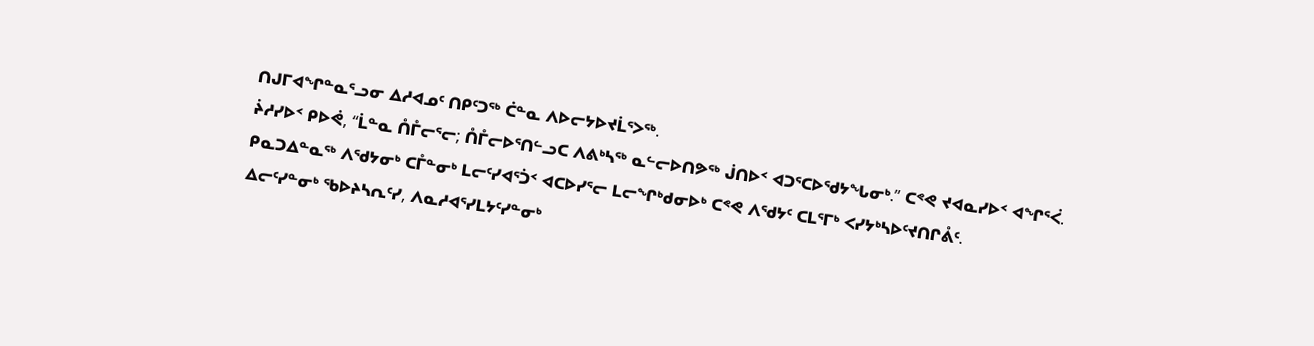ᑎᒍᒥᐊᖏᓐᓇᕐᓗᓂ ᐃᓱᐊᓄᑦ ᑎᑭᑦᑐᖅ ᑖᓐᓇ ᐱᐅᓕᔭᐅᔪᒫᕐᐳᖅ.
ᔩᓱᓯᐅᑉ ᑭᐅᕚ, “ᒫᓐᓇ ᑍᒤᓕᕐᓕ; ᑍᒤᓕᐅᕐᑎᓪᓗᑕ ᐱᕕᒃᓴᖅ ᓇᓪᓕᐅᑎᕗᖅ ᒎᑎᐅᑉ ᐊᑐᕐᑕᐅᖁᔭᖓᓂᒃ.” ᑕᕝᕙ ᔪᐊᓇᓯᐅᑉ ᐊᖏᕐᐹ.
ᑭᓇᑐᐃᓐᓇᖅ ᐱᖁᔭᓂᒃ ᑕᒤᓐᓂᒃ ᒪᓕᑦᓯᐊᕐᑑᑉ ᐊᑕᐅᓯᕐᓕ ᒪᓕᖏᒃᑯᓂᐅᒃ ᑕᕝᕙ ᐱᖁᔭᑦ ᑕᒪᕐᒥᒃ ᐸᓯᔭᒃᓴᐅᑦᔪᑎᒋᕔᑦ.
ᐃᓕᑦᓯᓐᓂᒃ ᖃᐅᔨᓴᕆᑦᓯ, ᐱᓇᓱᐊᕐᓯᒪᔭᑦᓯᓐᓂᒃ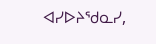ᐊᓯᐅᔨᖁᓇᓯ,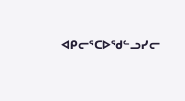ᐊᑭᓕᕐᑕᐅᖁᓪᓗᓯᓕ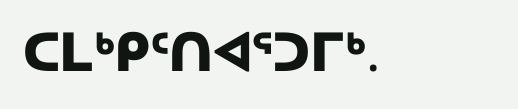ᑕᒪᒃᑭᑦᑎᐊᕐᑐᒥᒃ.